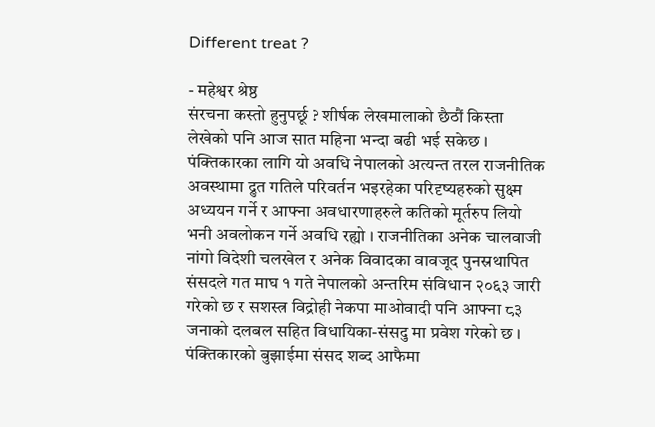Different treat ?

- महेश्वर श्रेष्ठ
संरचना कस्तो हुनुपर्छू ? शीर्षक लेखमालाको छैठौं किस्ता लेखेको पनि आज सात महिना भन्दा बढी भई सकेछ । पंक्तिकारका लागि यो अवधि नेपालको अत्यन्त तरल राजनीतिक अवस्थामा द्रुत गतिले परिवर्तन भइरहेका परिदृष्यहरुको सुक्ष्म अध्ययन गर्ने र आफ्ना अवधारणाहरुले कतिको मूर्तरुप लियो भनी अवलोकन गर्ने अवधि रह्यो । राजनीतिका अनेक चालवाजी नांगो विदेशी चलखेल र अनेक विवादका वावजूद पुनस्रथापित संसदले गत माघ १ गते नेपालको अन्तरिम संविधान २०६३ जारी गरेको छ र सशस्त्र विद्रोही नेकपा माओवादी पनि आफ्ना ८३ जनाको दलबल सहित विधायिका-संसदु मा प्रवेश गरेको छ । पंक्तिकारको बुझाईमा संसद शब्द आफैमा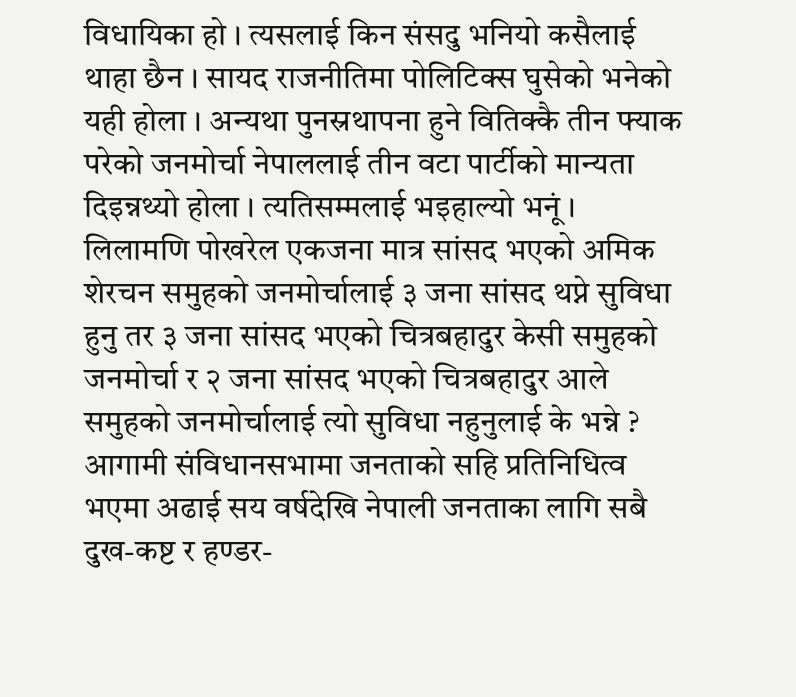विधायिका हो । त्यसलाई किन संसदु भनियो कसैलाई थाहा छैन । सायद राजनीतिमा पोलिटिक्स घुसेको भनेको यही होला । अन्यथा पुनस्रथापना हुने वितिक्कै तीन फ्याक परेको जनमोर्चा नेपाललाई तीन वटा पार्टीको मान्यता दिइन्नथ्यो होला । त्यतिसम्मलाई भइहाल्यो भनूं । लिलामणि पोखरेल एकजना मात्र सांसद भएको अमिक शेरचन समुहको जनमोर्चालाई ३ जना सांसद थप्ने सुविधा हुनु तर ३ जना सांसद भएको चित्रबहादुर केसी समुहको जनमोर्चा र २ जना सांसद भएको चित्रबहादुर आले समुहको जनमोर्चालाई त्यो सुविधा नहुनुलाई के भन्ने ?
आगामी संविधानसभामा जनताको सहि प्रतिनिधित्व भएमा अढाई सय वर्षदेखि नेपाली जनताका लागि सबै दुख-कष्ट र हण्डर-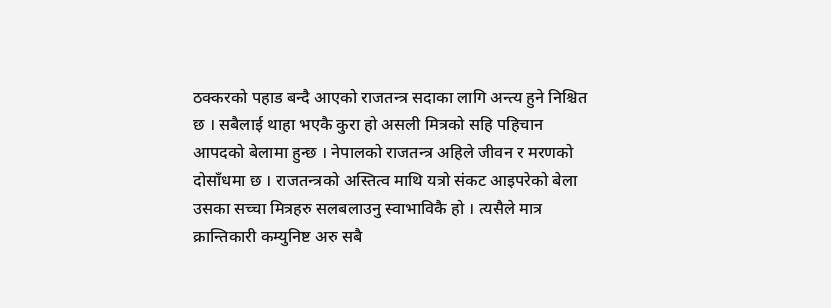ठक्करको पहाड बन्दै आएको राजतन्त्र सदाका लागि अन्त्य हुने निश्चित छ । सबैलाई थाहा भएकै कुरा हो असली मित्रको सहि पहिचान आपदको बेलामा हुन्छ । नेपालको राजतन्त्र अहिले जीवन र मरणको दोसाँधमा छ । राजतन्त्रको अस्तित्व माथि यत्रो संकट आइपरेको बेला उसका सच्चा मित्रहरु सलबलाउनु स्वाभाविकै हो । त्यसैले मात्र क्रान्तिकारी कम्युनिष्ट अरु सबै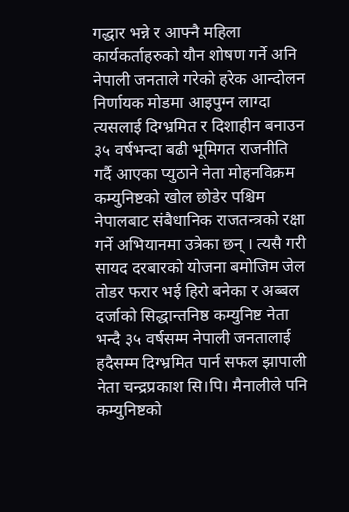गद्धार भन्ने र आफ्नै महिला कार्यकर्ताहरुको यौन शोषण गर्ने अनि नेपाली जनताले गरेको हरेक आन्दोलन निर्णायक मोडमा आइपुग्न लाग्दा त्यसलाई दिग्भ्रमित र दिशाहीन बनाउन ३५ वर्षभन्दा बढी भूमिगत राजनीति गर्दै आएका प्युठाने नेता मोहनविक्रम कम्युनिष्टको खोल छोडेर पश्चिम नेपालबाट संबैधानिक राजतन्त्रको रक्षा गर्ने अभियानमा उत्रेका छन् । त्यसै गरी सायद दरबारको योजना बमोजिम जेल तोडर फरार भई हिरो बनेका र अब्बल दर्जाको सिद्धान्तनिष्ठ कम्युनिष्ट नेता भन्दै ३५ वर्षसम्म नेपाली जनतालाई हदैसम्म दिग्भ्रमित पार्न सफल झापाली नेता चन्द्रप्रकाश सि।पि। मैनालीले पनि कम्युनिष्टको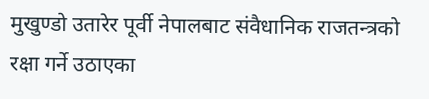मुखुण्डो उतारेर पूर्वी नेपालबाट संवैधानिक राजतन्त्रको रक्षा गर्ने उठाएका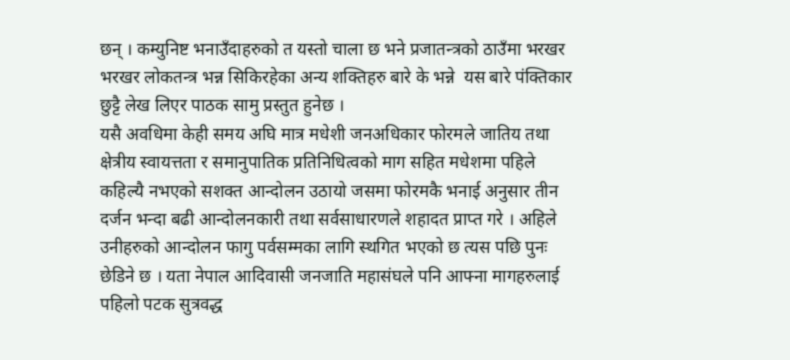छन् । कम्युनिष्ट भनाउँदाहरुको त यस्तो चाला छ भने प्रजातन्त्रको ठाउँमा भरखर भरखर लोकतन्त्र भन्न सिकिरहेका अन्य शक्तिहरु बारे के भन्ने  यस बारे पंक्तिकार छुट्टै लेख लिएर पाठक सामु प्रस्तुत हुनेछ ।
यसै अवधिमा केही समय अघि मात्र मधेशी जनअधिकार फोरमले जातिय तथा क्षेत्रीय स्वायत्तता र समानुपातिक प्रतिनिधित्वको माग सहित मधेशमा पहिले कहिल्यै नभएको सशक्त आन्दोलन उठायो जसमा फोरमकै भनाई अनुसार तीन दर्जन भन्दा बढी आन्दोलनकारी तथा सर्वसाधारणले शहादत प्राप्त गरे । अहिले उनीहरुको आन्दोलन फागु पर्वसम्मका लागि स्थगित भएको छ त्यस पछि पुनः छेडिने छ । यता नेपाल आदिवासी जनजाति महासंघले पनि आफ्ना मागहरुलाई पहिलो पटक सुत्रवद्ध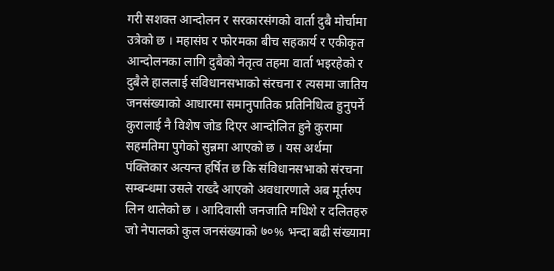गरी सशक्त आन्दोलन र सरकारसंगको वार्ता दुबै मोर्चामा उत्रेको छ । महासंघ र फोरमका बीच सहकार्य र एकीकृत आन्दोलनका लागि दुबैको नेतृत्व तहमा वार्ता भइरहेको र दुबैले हाललाई संविधानसभाको संरचना र त्यसमा जातिय जनसंख्याको आधारमा समानुपातिक प्रतिनिधित्व हुनुपर्ने कुरालाई नै विशेष जोड दिएर आन्दोलित हुने कुरामा सहमतिमा पुगेको सुन्नमा आएको छ । यस अर्थमा पंक्तिकार अत्यन्त हर्षित छ कि संविधानसभाको संरचना सम्बन्धमा उसले राख्दै आएको अवधारणाले अब मूर्तरुप लिन थालेको छ । आदिवासी जनजाति मधिशे र दलितहरु जो नेपालको कुल जनसंख्याको ७०% भन्दा बढी संख्यामा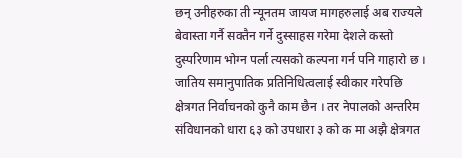छन् उनीहरुका ती न्यूनतम जायज मागहरुलाई अब राज्यले बेवास्ता गर्नै सक्तैन गर्ने दुस्साहस गरेमा देशले कस्तो दुस्परिणाम भोग्न पर्ला त्यसको कल्पना गर्न पनि गाहारो छ ।
जातिय समानुपातिक प्रतिनिधित्वलाई स्वीकार गरेपछि क्षेत्रगत निर्वाचनको कुनै काम छैन । तर नेपालको अन्तरिम संविधानको धारा ६३ को उपधारा ३ को क मा अझै क्षेत्रगत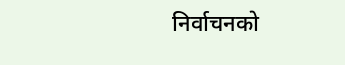निर्वाचनको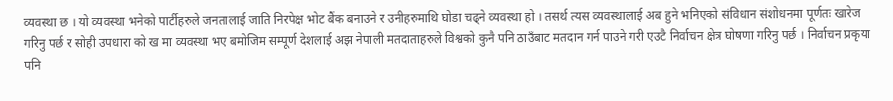व्यवस्था छ । यो व्यवस्था भनेको पार्टीहरुले जनतालाई जाति निरपेक्ष भोट बैंक बनाउने र उनीहरुमाथि घोडा चढ्ने व्यवस्था हो । तसर्थ त्यस व्यवस्थालाई अब हुने भनिएको संविधान संशोधनमा पूर्णतः खारेज गरिनु पर्छ र सोही उपधारा को ख मा व्यवस्था भए बमोजिम सम्पूर्ण देशलाई अझ नेपाली मतदाताहरुले विश्वको कुनै पनि ठाउँबाट मतदान गर्न पाउने गरी एउटै निर्वाचन क्षेत्र घोषणा गरिनु पर्छ । निर्वाचन प्रकृया पनि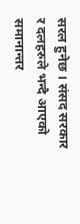सरल हुनेछ । संसद सरकार र दलहरुले भन्दै आएको समानान्तर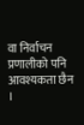वा निर्वाचन प्रणालीको पनि आवश्यकता छैन ।